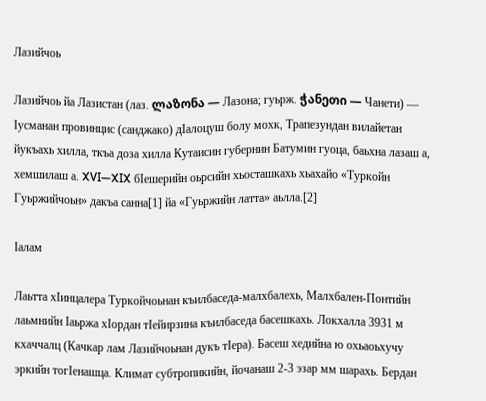Лазийчоь

Лазийчоь йа Лазистан (лаз. ლაზონა — Лазона; гуьрж. ჭანეთი — Чанети) — Ӏусманан провинцис (санджако) дӀалоцуш болу мохк, Трапезундан вилайетан йукъахь хилла, ткъа доза хилла Кутаисин губернин Батумин гуоца, баьхна лазаш а, хемшилаш а. XVI—XIX бӀешерийн оьрсийн хьосташкахь хьахайо «Туркойн Гуьржийчоьн» дакъа санна[1] йа «Гуьржийн латта» аьлла.[2]

Ӏалам

Лаьтта хӀинцалера Туркойчоьнан къилбаседа-малхбалехь, Малхбален-Понтийн лаьмнийн Ӏаьржа хӀордан тӀейирзина къилбаседа басешкахь. Локхалла 3931 м кхаччалц (Качкар лам Лазийчоьнан дукъ тӀера). Басеш хедийна ю охьаоьхучу эркийн тогӀенашца. Климат субтропикийн, йочанаш 2-3 эзар мм шарахь. Бердан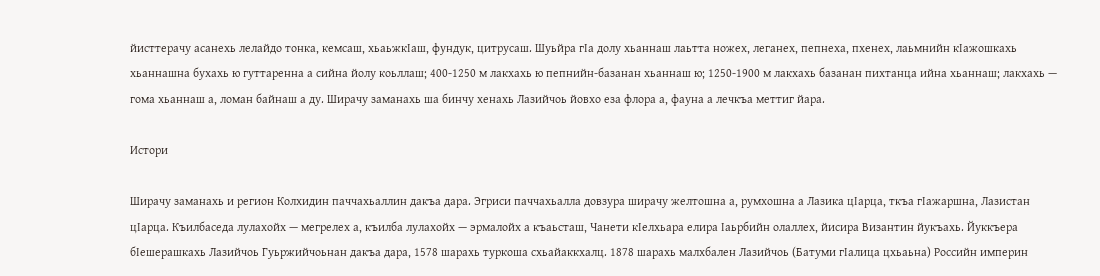йисттерачу асанехь лелайдо тонка, кемсаш, хьаьжкӀаш, фундук, цитрусаш. Шуьйра гӀа долу хьаннаш лаьтта ножех, леганех, пепнеха, пхенех, лаьмнийн кӀажошкахь хьаннашна бухахь ю гуттаренна а сийна йолу коьллаш; 400-1250 м лакхахь ю пепнийн-базанан хьаннаш ю; 1250-1900 м лакхахь базанан пихтанца ийна хьаннаш; лакхахь — гома хьаннаш а, ломан байнаш а ду. Ширачу заманахь ша бинчу хенахь Лазийчоь йовхо еза флора а, фауна а лечкъа меттиг йара.

Истори

Ширачу заманахь и регион Колхидин паччахьаллин дакъа дара. Эгриси паччахьалла довзура ширачу желтошна а, румхошна а Лазика цӀарца, ткъа гӀажаршна, Лазистан цӀарца. Къилбаседа лулахойх — мегрелех а, къилба лулахойх — эрмалойх а къаьсташ, Чанети кӀелхьара елира Ӏаьрбийн олаллех, йисира Византин йукъахь. Йуккъера бӀешерашкахь Лазийчоь Гуьржийчоьнан дакъа дара, 1578 шарахь туркоша схьайаккхалц. 1878 шарахь малхбален Лазийчоь (Батуми гӀалица цхьаьна) Российн империн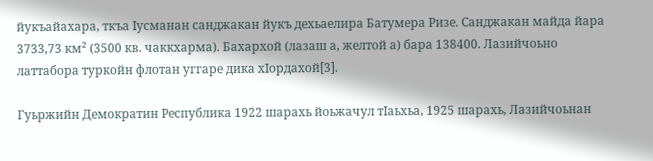йукъайахара, ткъа Ӏусманан санджакан йукъ дехьаелира Батумера Ризе. Санджакан майда йара 3733,73 км² (3500 кв. чаккхарма). Бахархой (лазаш а, желтой а) бара 138400. Лазийчоьно латтабора туркойн флотан уггаре дика хӀордахой[3].

Гуьржийн Демократин Республика 1922 шарахь йоьжачул тӀаьхьа, 1925 шарахь, Лазийчоьнан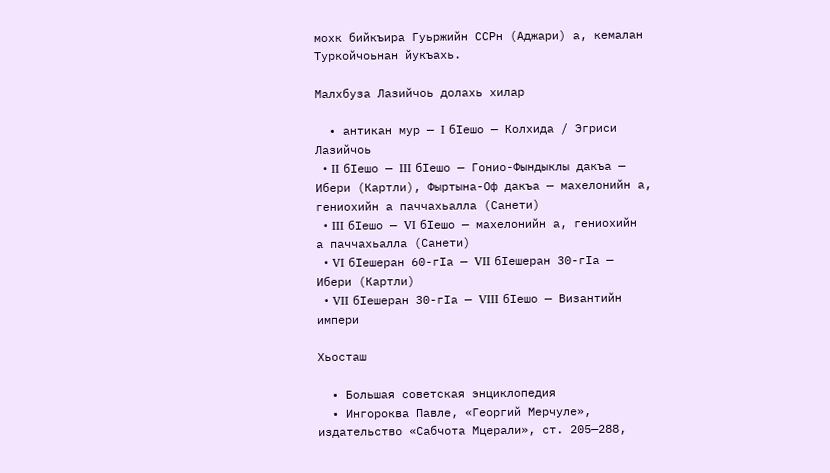мохк бийкъира Гуьржийн ССРн (Аджари) а, кемалан Туркойчоьнан йукъахь.

Малхбуза Лазийчоь долахь хилар

  • антикан мур — I бӀешо — Колхида / Эгриси
Лазийчоь
  • II бӀешо — III бӀешо — Гонио-Фындыклы дакъа — Ибери (Картли), Фыртына-Оф дакъа — махелонийн а, гениохийн а паччахьалла (Санети)
  • III бӀешо — VI бӀешо — махелонийн а, гениохийн а паччахьалла (Санети)
  • VI бӀешеран 60-гӀа — VII бӀешеран 30-гӀа — Ибери (Картли)
  • VII бӀешеран 30-гӀа — VIII бӀешо — Византийн импери

Хьосташ

  • Большая советская энциклопедия
  • Ингороква Павле, «Георгий Мерчуле», издательство «Сабчота Mцерали», ст. 205—288,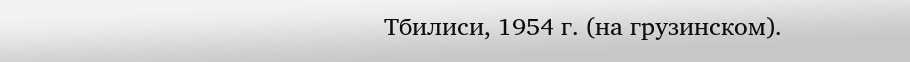Тбилиси, 1954 г. (на грузинском).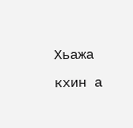Хьажа кхин а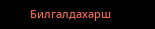Билгалдахарш